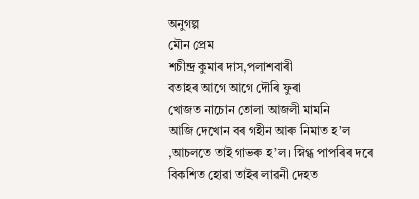অনুগল্প
মৌন প্ৰেম
শচীন্দ্ৰ কুমাৰ দাস,পলাশবাৰী
বতাহৰ আগে আগে দৌৰি ফুৰা
খোজত নাচোন তোলা আজলী মামনি
আজি দেখোন বৰ গহীন আৰু নিমাত হ’ল ,আচলতে তাই গাভৰু হ’ল। স্নিগ্ধ পাপৰিৰ দৰে বিকশিত হোৱা তাইৰ লাৱনী দেহত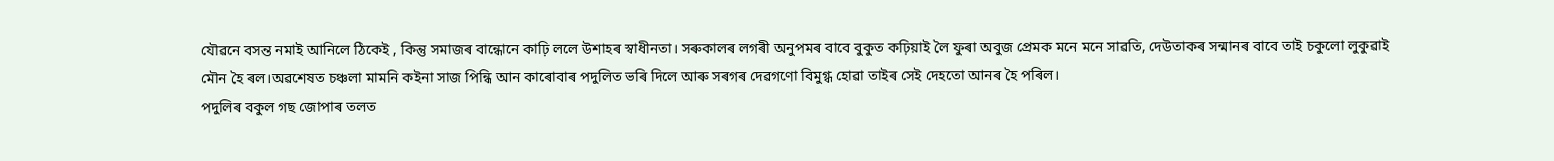যৌৱনে বসন্ত নমাই আনিলে ঠিকেই , কিন্তু সমাজৰ বান্ধোনে কাঢ়ি ললে উশাহৰ স্বাধীনতা। সৰুকালৰ লগৰী অনুপমৰ বাবে বুকুত কঢ়িয়াই লৈ ফুৰা অবুজ প্ৰেমক মনে মনে সাৱতি, দেউতাকৰ সন্মানৰ বাবে তাই চকুলো লুকুৱাই মৌন হৈ ৰল।অৱশেষত চঞ্চলা মামনি কইনা সাজ পিন্ধি আন কাৰোবাৰ পদুলিত ভৰি দিলে আৰু সৰগৰ দেৱগণো বিমুগ্ধ হোৱা তাইৰ সেই দেহতো আনৰ হৈ পৰিল।
পদুলিৰ বকুল গছ জোপাৰ তলত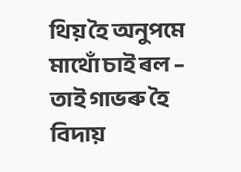থিয় হৈ অনুপমে মাথোঁ চাই ৰল – তাই গাভৰু হৈ বিদায়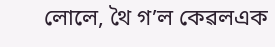লোলে, থৈ গ’ল কেৱলএক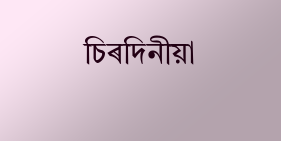চিৰদিনীয়া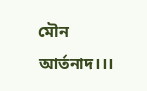মৌন আৰ্তনাদ।।।